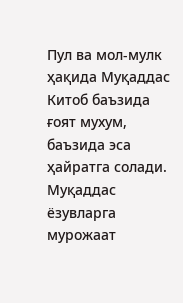Пул ва мол-мулк ҳақида Муқаддас Китоб баъзида ғоят мухум, баъзида эса ҳайратга солади. Муқаддас ёзувларга мурожаат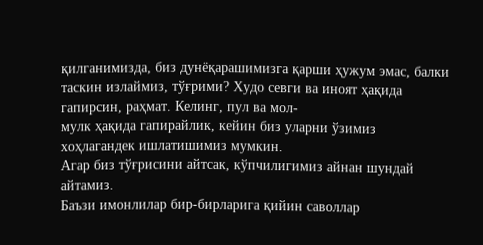қилганимизда, биз дунёқарашимизга қарши ҳужум эмас, балки таскин излаймиз, тўғрими? Худо севги ва иноят ҳақида гапирсин, раҳмат. Келинг, пул ва мол-
мулк ҳақида гапирайлик, кейин биз уларни ўзимиз хоҳлагандек ишлатишимиз мумкин.
Агар биз тўғрисини айтсак, кўпчилигимиз айнан шундай айтамиз.
Баъзи имонлилар бир-бирларига қийин саволлар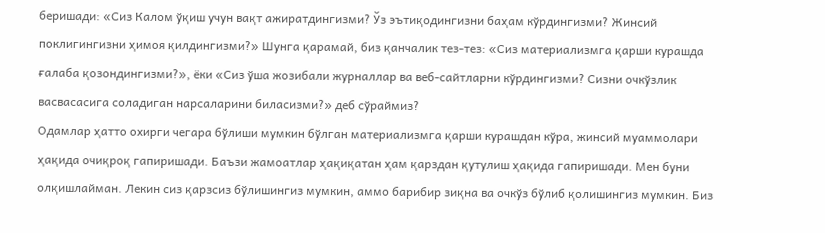беришади: «Сиз Калом ўқиш учун вақт ажиратдингизми? Ўз эътиқодингизни баҳам кўрдингизми? Жинсий поклигингизни ҳимоя қилдингизми?» Шунга қарамай, биз қанчалик тез-тез: «Сиз материализмга қарши курашда
ғалаба қозондингизми?», ёки «Сиз ўша жозибали журналлар ва веб-сайтларни кўрдингизми? Сизни очкўзлик васвасасига соладиган нарсаларини биласизми?» деб сўраймиз?
Одамлар ҳатто охирги чегара бўлиши мумкин бўлган материализмга қарши курашдан кўра, жинсий муаммолари ҳақида очиқроқ гапиришади. Баъзи жамоатлар ҳақиқатан ҳам қарздан қутулиш ҳақида гапиришади. Мен буни олқишлайман. Лекин сиз қарзсиз бўлишингиз мумкин, аммо барибир зиқна ва очкўз бўлиб қолишингиз мумкин. Биз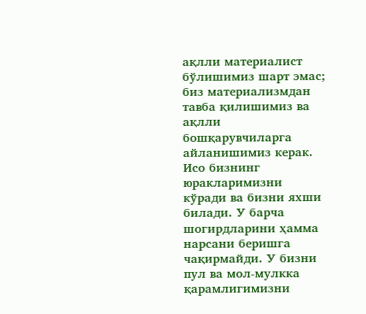ақлли материалист бўлишимиз шарт эмас; биз материализмдан тавба қилишимиз ва ақлли бошқарувчиларга айланишимиз керак.
Исо бизнинг юракларимизни кўради ва бизни яхши билади. У барча шогирдларини ҳамма
нарсани беришга чақирмайди. У бизни пул ва мол-мулкка қарамлигимизни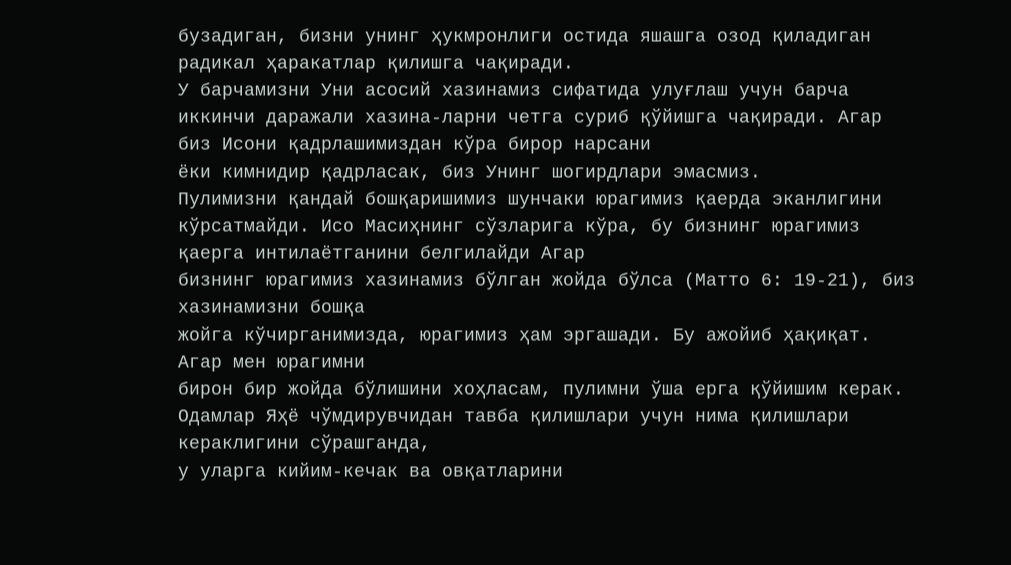бузадиган, бизни унинг ҳукмронлиги остида яшашга озод қиладиган радикал ҳаракатлар қилишга чақиради.
У барчамизни Уни асосий хазинамиз сифатида улуғлаш учун барча иккинчи даражали хазина-ларни четга суриб қўйишга чақиради. Агар биз Исони қадрлашимиздан кўра бирор нарсани
ёки кимнидир қадрласак, биз Унинг шогирдлари эмасмиз.
Пулимизни қандай бошқаришимиз шунчаки юрагимиз қаерда эканлигини кўрсатмайди. Исо Масиҳнинг сўзларига кўра, бу бизнинг юрагимиз қаерга интилаётганини белгилайди Агар
бизнинг юрагимиз хазинамиз бўлган жойда бўлса (Матто 6: 19-21), биз хазинамизни бошқа
жойга кўчирганимизда, юрагимиз ҳам эргашади. Бу ажойиб ҳақиқат. Агар мен юрагимни
бирон бир жойда бўлишини хоҳласам, пулимни ўша ерга қўйишим керак.
Одамлар Яҳё чўмдирувчидан тавба қилишлари учун нима қилишлари кераклигини сўрашганда,
у уларга кийим-кечак ва овқатларини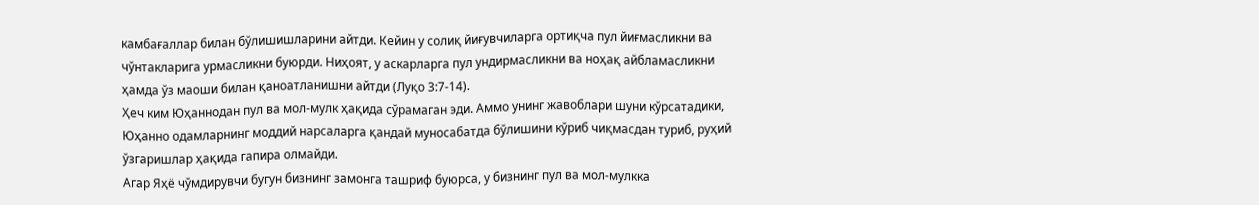камбағаллар билан бўлишишларини айтди. Кейин у солиқ йиғувчиларга ортиқча пул йиғмасликни ва чўнтакларига урмасликни буюрди. Ниҳоят, у аскарларга пул ундирмасликни ва ноҳақ айбламасликни ҳамда ўз маоши билан қаноатланишни айтди (Луқо 3:7-14).
Ҳеч ким Юҳаннодан пул ва мол-мулк ҳақида сўрамаган эди. Аммо унинг жавоблари шуни кўрсатадики, Юҳанно одамларнинг моддий нарсаларга қандай муносабатда бўлишини кўриб чиқмасдан туриб, руҳий ўзгаришлар ҳақида гапира олмайди.
Агар Яҳё чўмдирувчи бугун бизнинг замонга ташриф буюрса, у бизнинг пул ва мол-мулкка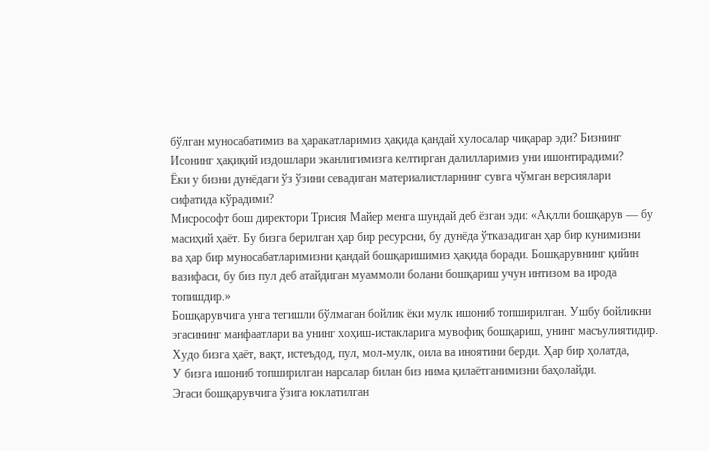бўлган муносабатимиз ва ҳаракатларимиз ҳақида қандай хулосалар чиқарар эди? Бизнинг Исонинг ҳақиқий издошлари эканлигимизга келтирган далилларимиз уни ишонтирадими?
Ёки у бизни дунёдаги ўз ўзини севадиган материалистларнинг сувга чўмган версиялари
сифатида кўрадими?
Миcрософт бош директори Трисия Майер менга шундай деб ёзган эди: «Ақлли бошқарув — бу масиҳий ҳаёт. Бу бизга берилган ҳар бир ресурсни, бу дунёда ўтказадиган ҳар бир кунимизни
ва ҳар бир муносабатларимизни қандай бошқаришимиз ҳақида боради. Бошқарувнинг қийин вазифаси, бу биз пул деб атайдиган муаммоли болани бошқариш учун интизом ва ирода топишдир.»
Бошқарувчига унга тегишли бўлмаган бойлик ёки мулк ишониб топширилган. Ушбу бойликни эгасининг манфаатлари ва унинг хоҳиш-истакларига мувофиқ бошқариш, унинг масъулиятидир. Худо бизга ҳаёт, вақт, истеъдод, пул, мол-мулк, оила ва иноятини берди. Ҳар бир ҳолатда,
У бизга ишониб топширилган нарсалар билан биз нима қилаётганимизни баҳолайди.
Эгаси бошқарувчига ўзига юклатилган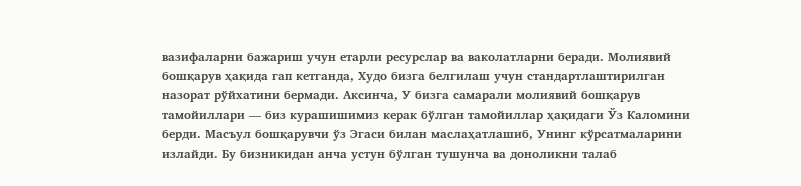вазифаларни бажариш учун етарли ресурслар ва ваколатларни беради. Молиявий бошқарув ҳақида гап кетганда, Худо бизга белгилаш учун стандартлаштирилган назорат рўйхатини бермади. Аксинча, У бизга самарали молиявий бошқарув тамойиллари — биз курашишимиз керак бўлган тамойиллар ҳақидаги Ўз Каломини берди. Масъул бошқарувчи ўз Эгаси билан маслаҳатлашиб, Унинг кўрсатмаларини излайди. Бу бизникидан анча устун бўлган тушунча ва доноликни талаб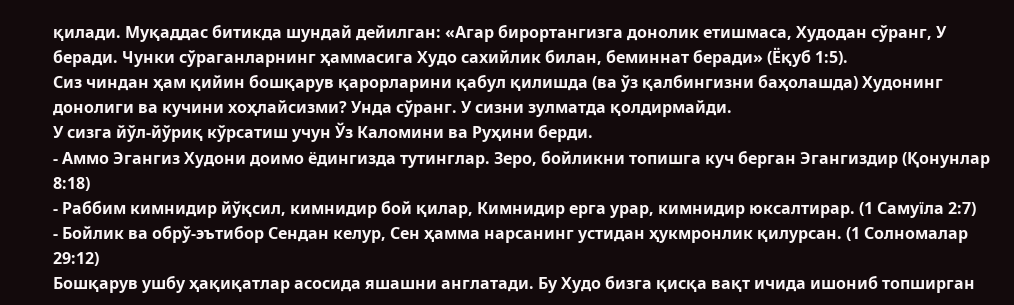қилади. Муқаддас битикда шундай дейилган: «Агар бирортангизга донолик етишмаса, Худодан сўранг, У беради. Чунки сўраганларнинг ҳаммасига Худо сахийлик билан, беминнат беради» (Ёқуб 1:5).
Сиз чиндан ҳам қийин бошқарув қарорларини қабул қилишда (ва ўз қалбингизни баҳолашда) Худонинг донолиги ва кучини хоҳлайсизми? Унда сўранг. У сизни зулматда қолдирмайди.
У сизга йўл-йўриқ кўрсатиш учун Ўз Каломини ва Руҳини берди.
- Аммо Эгангиз Худони доимо ёдингизда тутинглар. Зеро, бойликни топишга куч берган Эгангиздир (Қонунлар 8:18)
- Раббим кимнидир йўқсил, кимнидир бой қилар, Кимнидир ерга урар, кимнидир юксалтирар. (1 Самуїла 2:7)
- Бойлик ва обрў-эътибор Сендан келур, Сен ҳамма нарсанинг устидан ҳукмронлик қилурсан. (1 Солномалар 29:12)
Бошқарув ушбу ҳақиқатлар асосида яшашни англатади. Бу Худо бизга қисқа вақт ичида ишониб топширган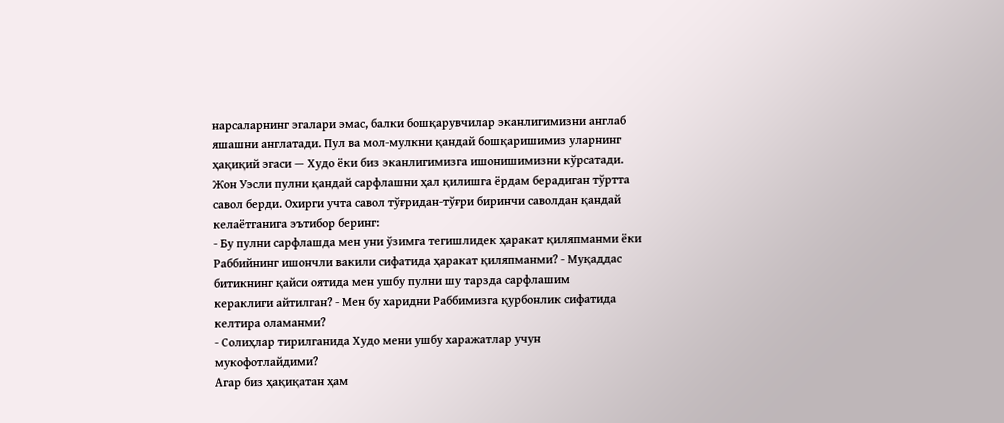нарсаларнинг эгалари эмас, балки бошқарувчилар эканлигимизни англаб яшашни англатади. Пул ва мол-мулкни қандай бошқаришимиз уларнинг ҳақиқий эгаси — Худо ёки биз эканлигимизга ишонишимизни кўрсатади.
Жон Уэсли пулни қандай сарфлашни ҳал қилишга ёрдам берадиган тўртта савол берди. Охирги учта савол тўғридан-тўғри биринчи саволдан қандай келаётганига эътибор беринг:
- Бу пулни сарфлашда мен уни ўзимга тегишлидек ҳаракат қиляпманми ёки
Раббийнинг ишончли вакили сифатида ҳаракат қиляпманми? - Муқаддас битикнинг қайси оятида мен ушбу пулни шу тарзда сарфлашим
кераклиги айтилган? - Мен бу харидни Раббимизга қурбонлик сифатида келтира оламанми?
- Солиҳлар тирилганида Худо мени ушбу харажатлар учун мукофотлайдими?
Агар биз ҳақиқатан ҳам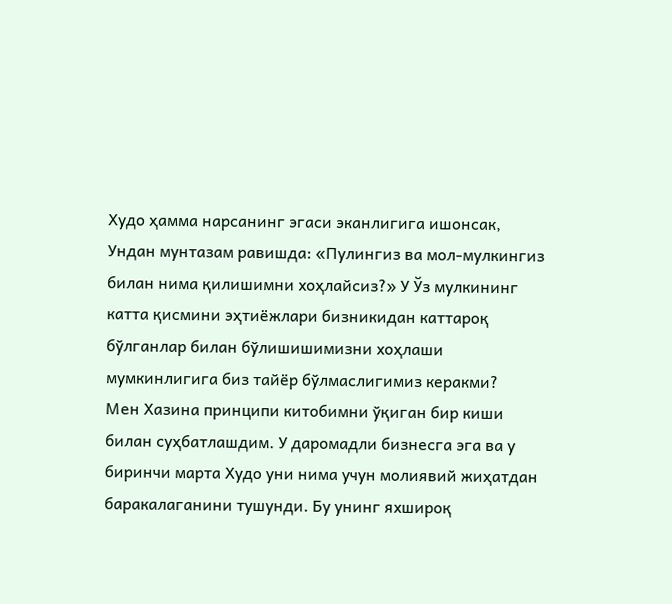Худо ҳамма нарсанинг эгаси эканлигига ишонсак, Ундан мунтазам равишда: «Пулингиз ва мол-мулкингиз билан нима қилишимни хоҳлайсиз?» У Ўз мулкининг
катта қисмини эҳтиёжлари бизникидан каттароқ бўлганлар билан бўлишишимизни хоҳлаши мумкинлигига биз тайёр бўлмаслигимиз керакми?
Мен Хазина принципи китобимни ўқиган бир киши билан суҳбатлашдим. У даромадли бизнесга эга ва у биринчи марта Худо уни нима учун молиявий жиҳатдан баракалаганини тушунди. Бу унинг яхшироқ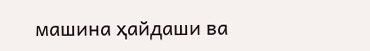машина ҳайдаши ва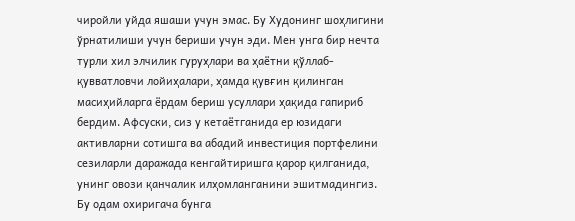чиройли уйда яшаши учун эмас. Бу Худонинг шоҳлигини ўрнатилиши учун бериши учун эди. Мен унга бир нечта турли хил элчилик гуруҳлари ва ҳаётни қўллаб-қувватловчи лойиҳалари, ҳамда қувғин қилинган масиҳийларга ёрдам бериш усуллари ҳақида гапириб бердим. Афсуски, сиз у кетаётганида ер юзидаги активларни сотишга ва абадий инвестиция портфелини сезиларли даражада кенгайтиришга қарор қилганида, унинг овози қанчалик илҳомланганини эшитмадингиз.
Бу одам охиригача бунга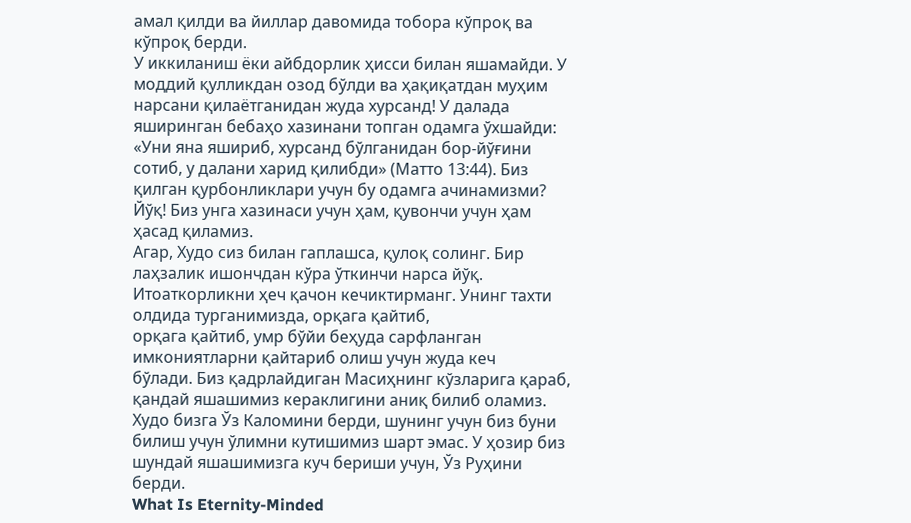амал қилди ва йиллар давомида тобора кўпроқ ва кўпроқ берди.
У иккиланиш ёки айбдорлик ҳисси билан яшамайди. У моддий қулликдан озод бўлди ва ҳақиқатдан муҳим нарсани қилаётганидан жуда хурсанд! У далада яширинган бебаҳо хазинани топган одамга ўхшайди: «Уни яна яшириб, хурсанд бўлганидан бор-йўғини сотиб, у далани харид қилибди» (Матто 13:44). Биз қилган қурбонликлари учун бу одамга ачинамизми? Йўқ! Биз унга хазинаси учун ҳам, қувончи учун ҳам ҳасад қиламиз.
Агар, Худо сиз билан гаплашса, қулоқ солинг. Бир лаҳзалик ишончдан кўра ўткинчи нарса йўқ. Итоаткорликни ҳеч қачон кечиктирманг. Унинг тахти олдида турганимизда, орқага қайтиб,
орқага қайтиб, умр бўйи беҳуда сарфланган имкониятларни қайтариб олиш учун жуда кеч
бўлади. Биз қадрлайдиган Масиҳнинг кўзларига қараб, қандай яшашимиз кераклигини аниқ билиб оламиз. Худо бизга Ўз Каломини берди, шунинг учун биз буни билиш учун ўлимни кутишимиз шарт эмас. У ҳозир биз шундай яшашимизга куч бериши учун, Ўз Руҳини берди.
What Is Eternity-Minded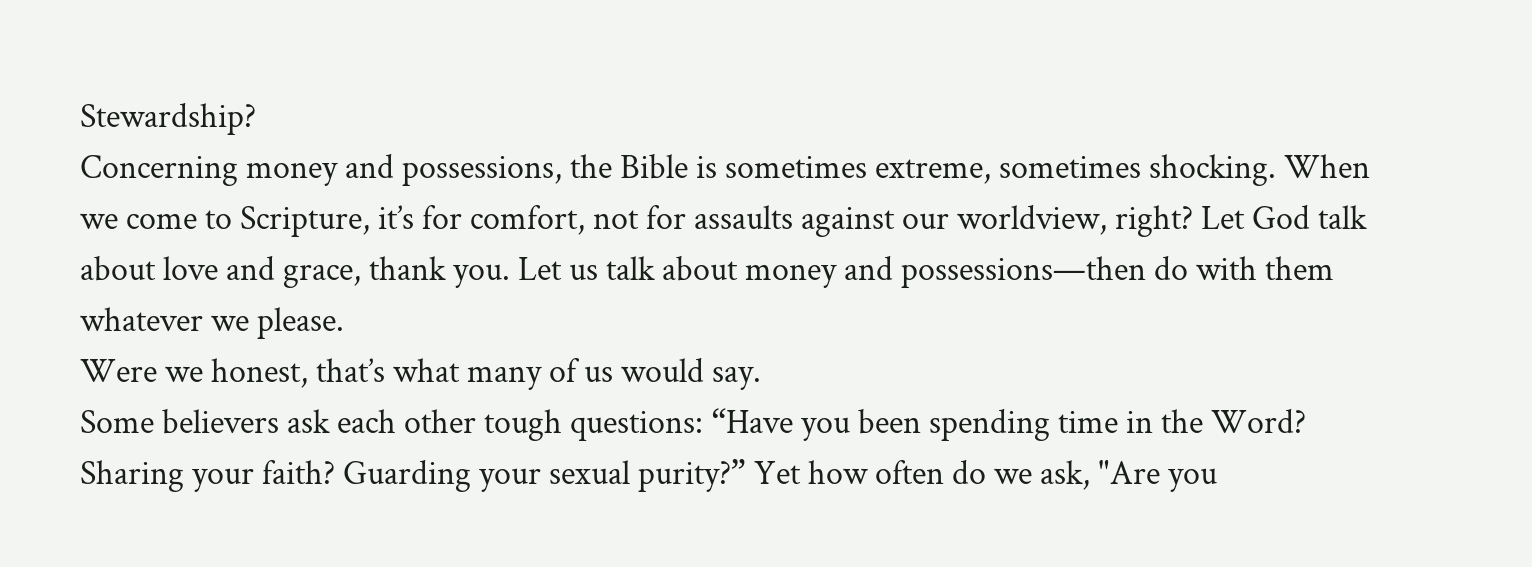Stewardship?
Concerning money and possessions, the Bible is sometimes extreme, sometimes shocking. When we come to Scripture, it’s for comfort, not for assaults against our worldview, right? Let God talk about love and grace, thank you. Let us talk about money and possessions—then do with them whatever we please.
Were we honest, that’s what many of us would say.
Some believers ask each other tough questions: “Have you been spending time in the Word? Sharing your faith? Guarding your sexual purity?” Yet how often do we ask, "Are you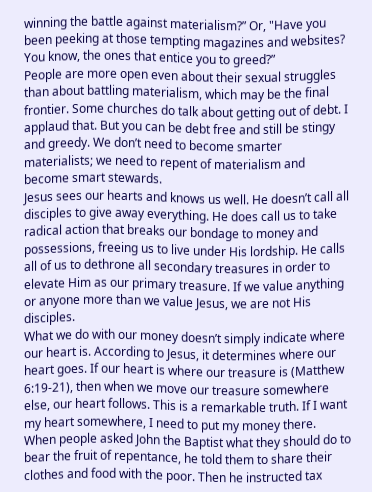winning the battle against materialism?” Or, "Have you been peeking at those tempting magazines and websites? You know, the ones that entice you to greed?”
People are more open even about their sexual struggles than about battling materialism, which may be the final frontier. Some churches do talk about getting out of debt. I applaud that. But you can be debt free and still be stingy and greedy. We don’t need to become smarter materialists; we need to repent of materialism and become smart stewards.
Jesus sees our hearts and knows us well. He doesn’t call all disciples to give away everything. He does call us to take radical action that breaks our bondage to money and possessions, freeing us to live under His lordship. He calls all of us to dethrone all secondary treasures in order to elevate Him as our primary treasure. If we value anything or anyone more than we value Jesus, we are not His disciples.
What we do with our money doesn’t simply indicate where our heart is. According to Jesus, it determines where our heart goes. If our heart is where our treasure is (Matthew 6:19-21), then when we move our treasure somewhere else, our heart follows. This is a remarkable truth. If I want my heart somewhere, I need to put my money there.
When people asked John the Baptist what they should do to bear the fruit of repentance, he told them to share their clothes and food with the poor. Then he instructed tax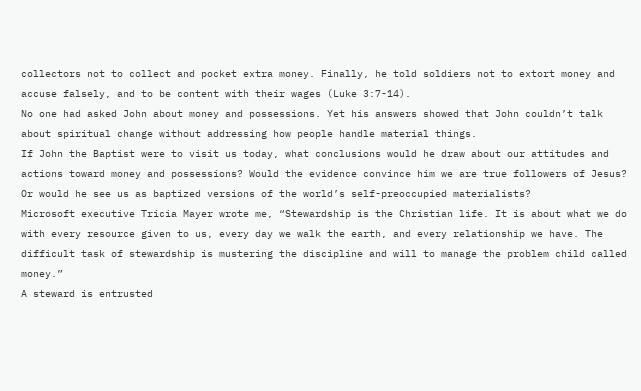collectors not to collect and pocket extra money. Finally, he told soldiers not to extort money and accuse falsely, and to be content with their wages (Luke 3:7-14).
No one had asked John about money and possessions. Yet his answers showed that John couldn’t talk about spiritual change without addressing how people handle material things.
If John the Baptist were to visit us today, what conclusions would he draw about our attitudes and actions toward money and possessions? Would the evidence convince him we are true followers of Jesus? Or would he see us as baptized versions of the world’s self-preoccupied materialists?
Microsoft executive Tricia Mayer wrote me, “Stewardship is the Christian life. It is about what we do with every resource given to us, every day we walk the earth, and every relationship we have. The difficult task of stewardship is mustering the discipline and will to manage the problem child called money.”
A steward is entrusted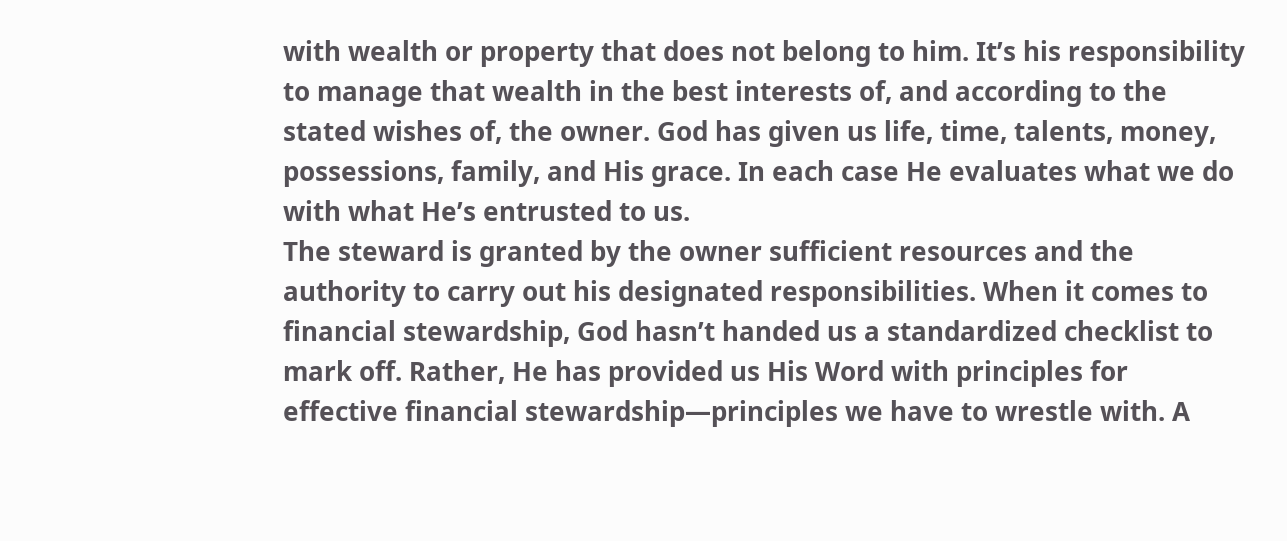with wealth or property that does not belong to him. It’s his responsibility to manage that wealth in the best interests of, and according to the stated wishes of, the owner. God has given us life, time, talents, money, possessions, family, and His grace. In each case He evaluates what we do with what He’s entrusted to us.
The steward is granted by the owner sufficient resources and the authority to carry out his designated responsibilities. When it comes to financial stewardship, God hasn’t handed us a standardized checklist to mark off. Rather, He has provided us His Word with principles for effective financial stewardship—principles we have to wrestle with. A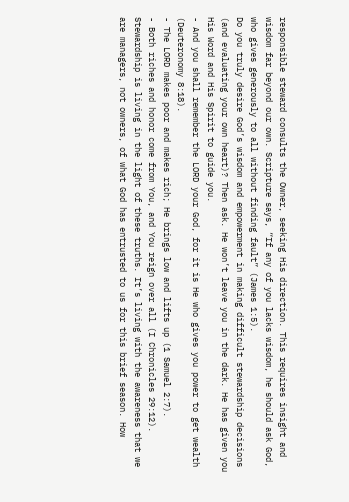responsible steward consults the Owner, seeking His direction. This requires insight and wisdom far beyond our own. Scripture says, “If any of you lacks wisdom, he should ask God, who gives generously to all without finding fault” (James 1:5).
Do you truly desire God’s wisdom and empowerment in making difficult stewardship decisions (and evaluating your own heart)? Then ask. He won’t leave you in the dark. He has given you His Word and His Spirit to guide you.
- And you shall remember the LORD your God, for it is He who gives you power to get wealth (Deuteronomy 8:18).
- The LORD makes poor and makes rich; He brings low and lifts up (1 Samuel 2:7).
- Both riches and honor come from You, and You reign over all (I Chronicles 29:12).
Stewardship is living in the light of these truths. It’s living with the awareness that we are managers, not owners, of what God has entrusted to us for this brief season. How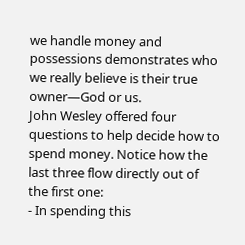we handle money and possessions demonstrates who we really believe is their true owner—God or us.
John Wesley offered four questions to help decide how to spend money. Notice how the last three flow directly out of the first one:
- In spending this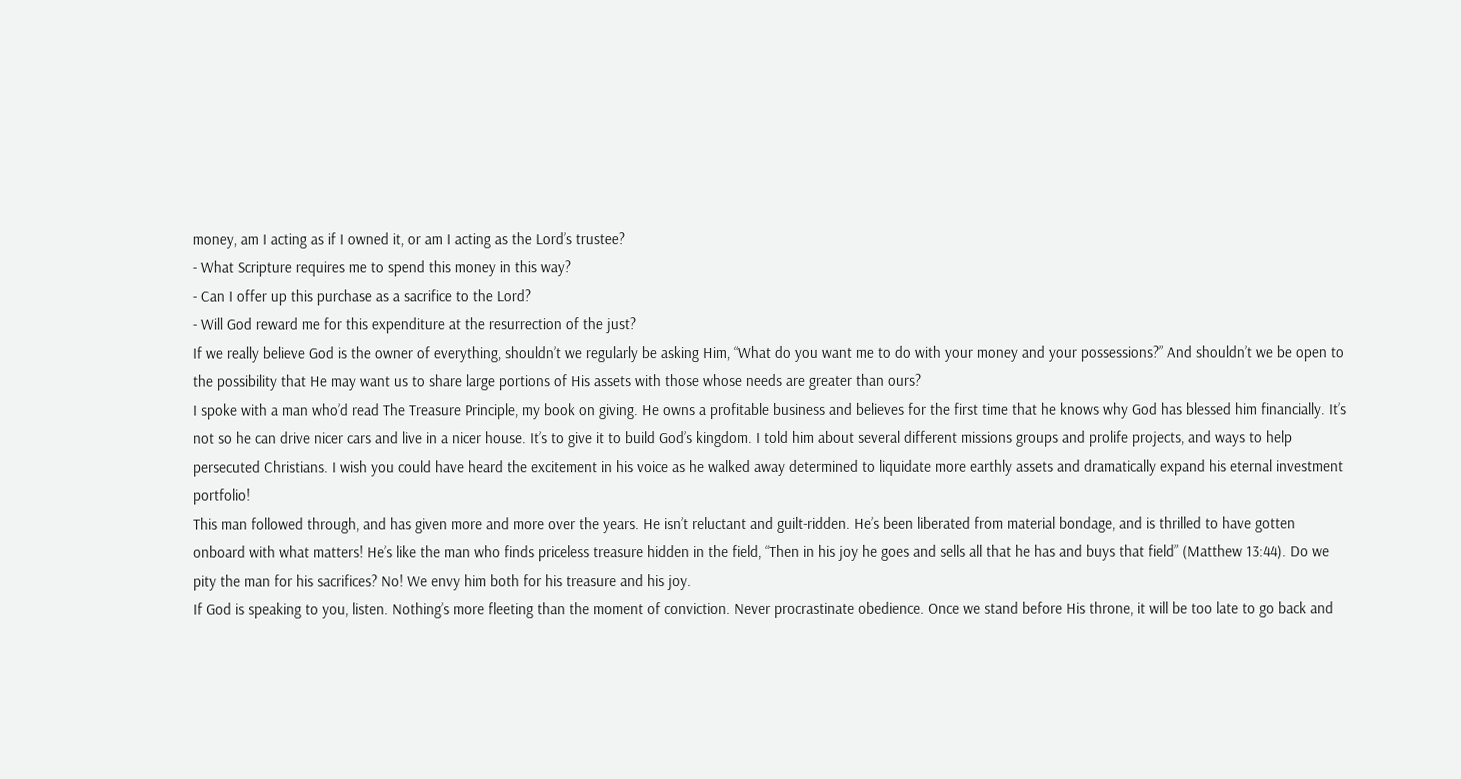money, am I acting as if I owned it, or am I acting as the Lord’s trustee?
- What Scripture requires me to spend this money in this way?
- Can I offer up this purchase as a sacrifice to the Lord?
- Will God reward me for this expenditure at the resurrection of the just?
If we really believe God is the owner of everything, shouldn’t we regularly be asking Him, “What do you want me to do with your money and your possessions?” And shouldn’t we be open to the possibility that He may want us to share large portions of His assets with those whose needs are greater than ours?
I spoke with a man who’d read The Treasure Principle, my book on giving. He owns a profitable business and believes for the first time that he knows why God has blessed him financially. It’s not so he can drive nicer cars and live in a nicer house. It’s to give it to build God’s kingdom. I told him about several different missions groups and prolife projects, and ways to help persecuted Christians. I wish you could have heard the excitement in his voice as he walked away determined to liquidate more earthly assets and dramatically expand his eternal investment portfolio!
This man followed through, and has given more and more over the years. He isn’t reluctant and guilt-ridden. He’s been liberated from material bondage, and is thrilled to have gotten onboard with what matters! He’s like the man who finds priceless treasure hidden in the field, “Then in his joy he goes and sells all that he has and buys that field” (Matthew 13:44). Do we pity the man for his sacrifices? No! We envy him both for his treasure and his joy.
If God is speaking to you, listen. Nothing’s more fleeting than the moment of conviction. Never procrastinate obedience. Once we stand before His throne, it will be too late to go back and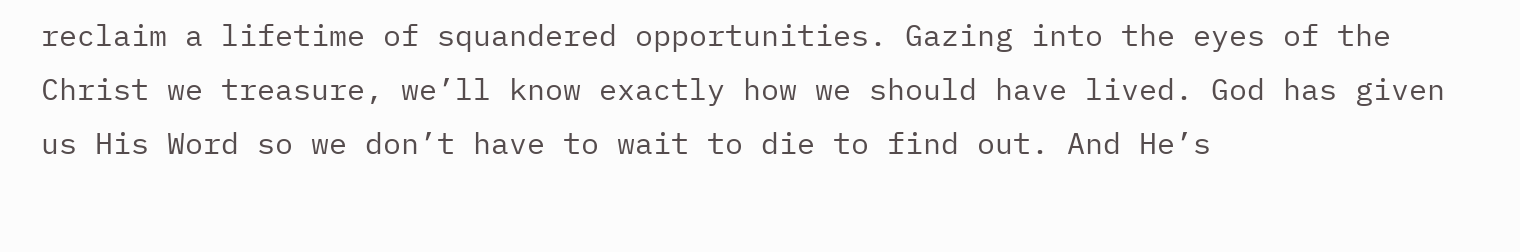reclaim a lifetime of squandered opportunities. Gazing into the eyes of the Christ we treasure, we’ll know exactly how we should have lived. God has given us His Word so we don’t have to wait to die to find out. And He’s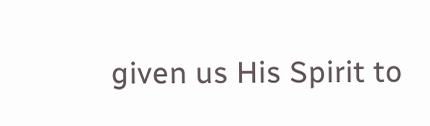given us His Spirit to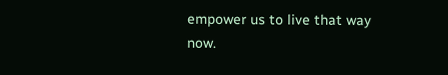empower us to live that way now.